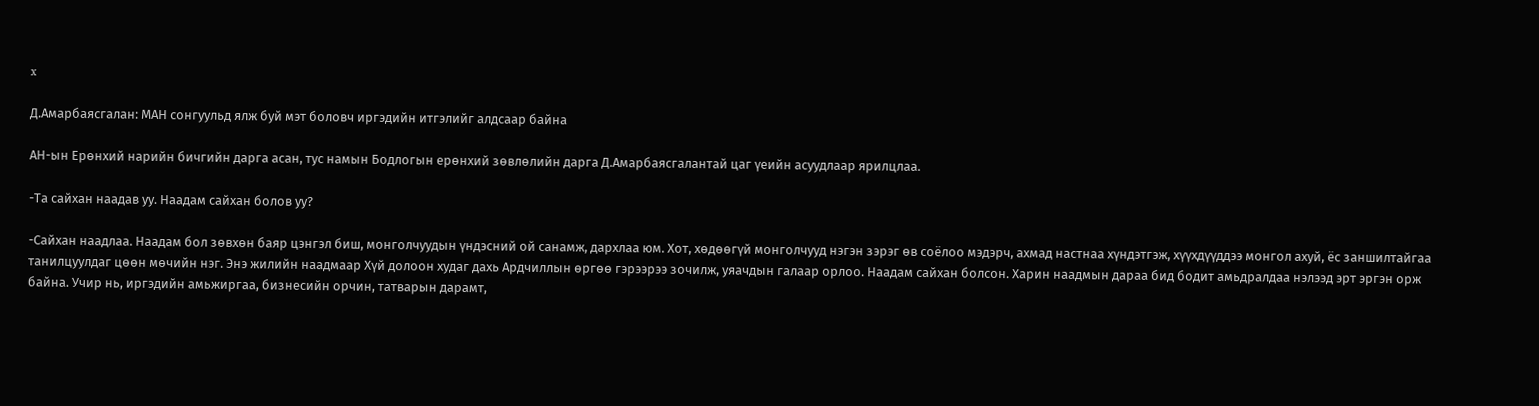x

Д.Амарбаясгалан: МАН сонгуульд ялж буй мэт боловч иргэдийн итгэлийг алдсаар байна

АН-ын Ерөнхий нарийн бичгийн дарга асан, тус намын Бодлогын ерөнхий зөвлөлийн дарга Д.Амарбаясгалантай цаг үеийн асуудлаар ярилцлаа.

-Та сайхан наадав уу. Наадам сайхан болов уу?

-Сайхан наадлаа. Наадам бол зөвхөн баяр цэнгэл биш, монголчуудын үндэсний ой санамж, дархлаа юм. Хот, хөдөөгүй монголчууд нэгэн зэрэг өв соёлоо мэдэрч, ахмад настнаа хүндэтгэж, хүүхдүүддээ монгол ахуй, ёс заншилтайгаа танилцуулдаг цөөн мөчийн нэг. Энэ жилийн наадмаар Хүй долоон худаг дахь Ардчиллын өргөө гэрээрээ зочилж, уяачдын галаар орлоо. Наадам сайхан болсон. Харин наадмын дараа бид бодит амьдралдаа нэлээд эрт эргэн орж байна. Учир нь, иргэдийн амьжиргаа, бизнесийн орчин, татварын дарамт,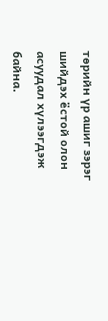төрийн үр ашиг зэрэг шийдэх ёстой олон асуудал хүлээгдэж байна.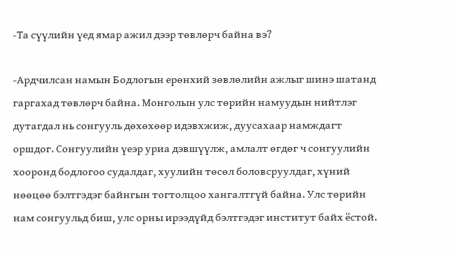-Та сүүлийн үед ямар ажил дээр төвлөрч байна вэ?

-Ардчилсан намын Бодлогын ерөнхий зөвлөлийн ажлыг шинэ шатанд гаргахад төвлөрч байна. Монголын улс төрийн намуудын нийтлэг дутагдал нь сонгууль дөхөхөөр идэвхжиж, дуусахаар намждагт оршдог. Сонгуулийн үеэр уриа дэвшүүлж, амлалт өгдөг ч сонгуулийн хооронд бодлогоо судалдаг, хуулийн төсөл боловсруулдаг, хүний нөөцөө бэлтгэдэг байнгын тогтолцоо хангалтгүй байна. Улс төрийн нам сонгуульд биш, улс орны ирээдүйд бэлтгэдэг институт байх ёстой.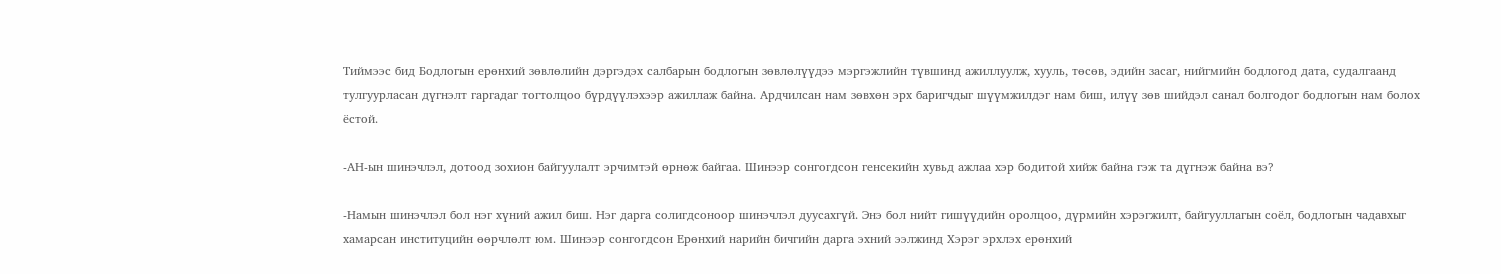Тиймээс бид Бодлогын ерөнхий зөвлөлийн дэргэдэх салбарын бодлогын зөвлөлүүдээ мэргэжлийн түвшинд ажиллуулж, хууль, төсөв, эдийн засаг, нийгмийн бодлогод дата, судалгаанд тулгуурласан дүгнэлт гаргадаг тогтолцоо бүрдүүлэхээр ажиллаж байна. Ардчилсан нам зөвхөн эрх баригчдыг шүүмжилдэг нам биш, илүү зөв шийдэл санал болгодог бодлогын нам болох ёстой.

-АН-ын шинэчлэл, дотоод зохион байгуулалт эрчимтэй өрнөж байгаа. Шинээр сонгогдсон генсекийн хувьд ажлаа хэр бодитой хийж байна гэж та дүгнэж байна вэ?

-Намын шинэчлэл бол нэг хүний ажил биш. Нэг дарга солигдсоноор шинэчлэл дуусахгүй. Энэ бол нийт гишүүдийн оролцоо, дүрмийн хэрэгжилт, байгууллагын соёл, бодлогын чадавхыг хамарсан институцийн өөрчлөлт юм. Шинээр сонгогдсон Ерөнхий нарийн бичгийн дарга эхний ээлжинд Хэрэг эрхлэх ерөнхий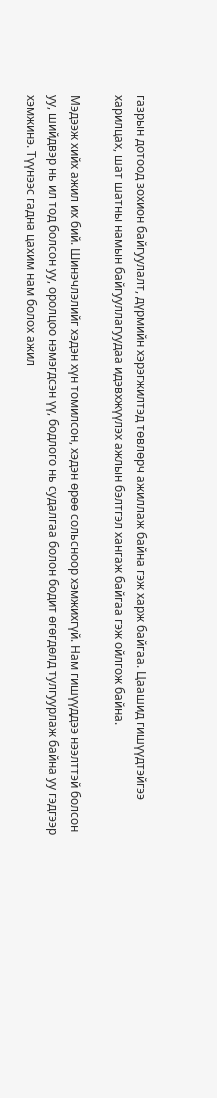газрын дотоод зохион байгуулалт, дүрмийн хэрэгжилтэд төвлөрч ажиллаж байна гэж харж байгаа. Цаашид гишүүдтэйгээ харилцах, шат шатны намын байгууллагуудаа идэвхжүүлэх ажлын бэлтгэл хангаж байгаа гэж ойлгож байна.

Мэдээж хийх ажил их бий. Шинэчлэлийг хэдэн хүн томилсон, хэдэн өрөө сольсноор хэмжихгүй. Нам гишүүддээ нээлттэй болсон уу, шийдвэр нь ил тод болсон уу, оролцоо нэмэгдсэн үү, бодлого нь судалгаа болон бодит өгөгдөлд тулгуурлаж байна уу гэдгээр хэмжинэ. Түүнээс гадна цахим нам болох ажил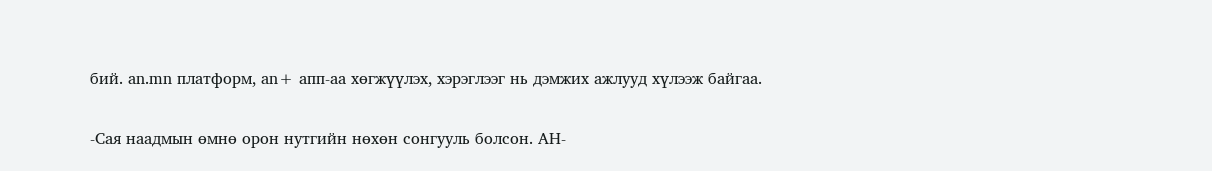бий. an.mn платформ, an+ апп-аа хөгжүүлэх, хэрэглээг нь дэмжих ажлууд хүлээж байгаа.

-Сая наадмын өмнө орон нутгийн нөхөн сонгууль болсон. АН-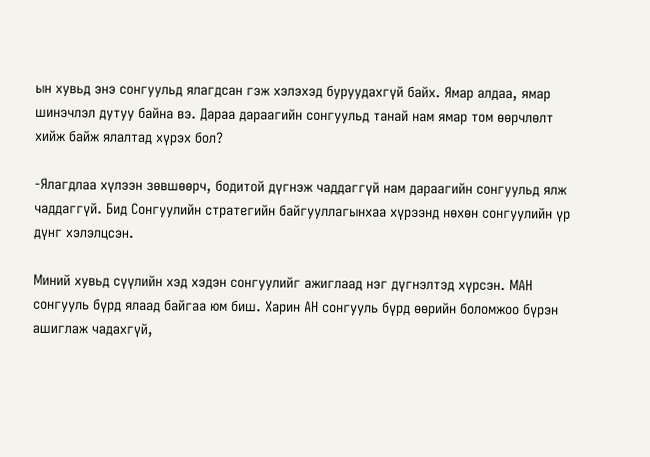ын хувьд энэ сонгуульд ялагдсан гэж хэлэхэд буруудахгүй байх. Ямар алдаа, ямар шинэчлэл дутуу байна вэ. Дараа дараагийн сонгуульд танай нам ямар том өөрчлөлт хийж байж ялалтад хүрэх бол?

-Ялагдлаа хүлээн зөвшөөрч, бодитой дүгнэж чаддаггүй нам дараагийн сонгуульд ялж чаддаггүй. Бид Сонгуулийн стратегийн байгууллагынхаа хүрээнд нөхөн сонгуулийн үр дүнг хэлэлцсэн.

Миний хувьд сүүлийн хэд хэдэн сонгуулийг ажиглаад нэг дүгнэлтэд хүрсэн. МАН сонгууль бүрд ялаад байгаа юм биш. Харин АН сонгууль бүрд өөрийн боломжоо бүрэн ашиглаж чадахгүй,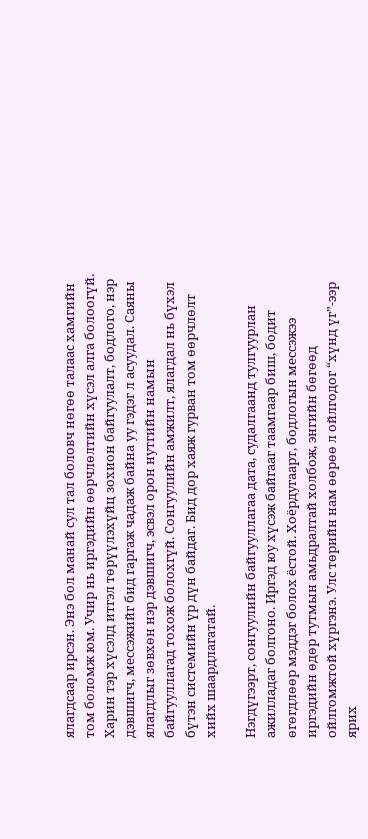ялагдсаар ирсэн. Энэ бол манай сул тал боловч нөгөө талаас хамгийн том боломж юм. Учир нь иргэдийн өөрчлөлтийн хүсэл алга болоогүй. Харин тэр хүсэлд итгэл төрүүлэхүйц зохион байгуулалт, бодлого, нэр дэвшигч, мессэжийг бид гаргаж чадаж байна уу гэдэг л асуудал. Саяны ялагдлыг зөвхөн нэр дэвшигч, эсвэл орон нутгийн намын байгууллагад тохож болохгүй. Сонгуулийн амжилт, ялагдал нь бүхэл бүтэн системийн үр дүн байдаг. Бид дор хаяж гурван том өөрчлөлт хийх шаардлагатай.

Нэгдүгээрт, сонгуулийн байгууллагаа дата, судалгаанд тулгуурлан ажилладаг болгоно. Иргэд юу хүсэж байгааг таамгаар биш, бодит өгөгдлөөр мэддэг болох ёстой. Хоёрдугаарт, бодлогын мессэжээ иргэдийн өдөр тутмын амьдралтай холбож, энгийн бөгөөд ойлгомжтой хүргэнэ. Улс төрийн нам өөрөө л ойлгодог “хүнд үг”-ээр ярих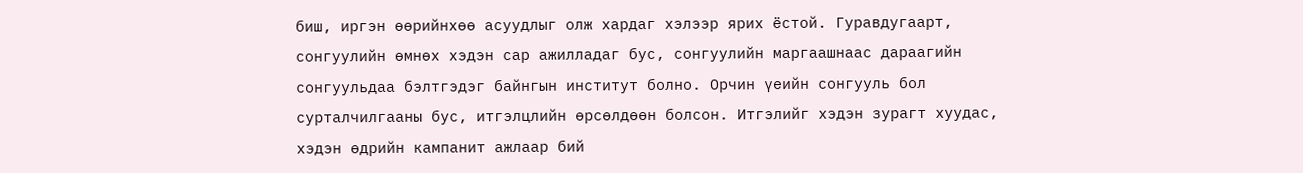биш, иргэн өөрийнхөө асуудлыг олж хардаг хэлээр ярих ёстой. Гуравдугаарт, сонгуулийн өмнөх хэдэн сар ажилладаг бус, сонгуулийн маргаашнаас дараагийн сонгуульдаа бэлтгэдэг байнгын институт болно. Орчин үеийн сонгууль бол сурталчилгааны бус, итгэлцлийн өрсөлдөөн болсон. Итгэлийг хэдэн зурагт хуудас, хэдэн өдрийн кампанит ажлаар бий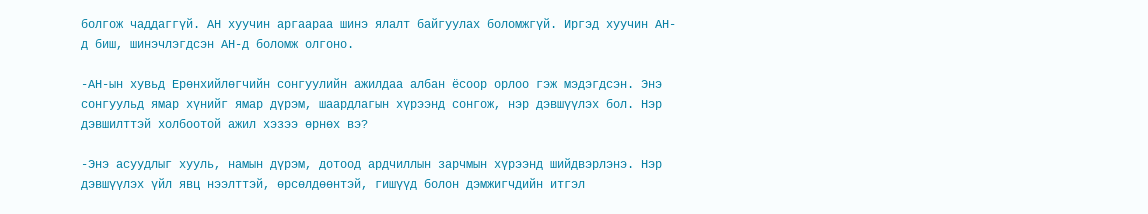болгож чаддаггүй. АН хуучин аргаараа шинэ ялалт байгуулах боломжгүй. Иргэд хуучин АН-д биш, шинэчлэгдсэн АН-д боломж олгоно.

-АН-ын хувьд Ерөнхийлөгчийн сонгуулийн ажилдаа албан ёсоор орлоо гэж мэдэгдсэн. Энэ сонгуульд ямар хүнийг ямар дүрэм, шаардлагын хүрээнд сонгож, нэр дэвшүүлэх бол. Нэр дэвшилттэй холбоотой ажил хэзээ өрнөх вэ?

-Энэ асуудлыг хууль, намын дүрэм, дотоод ардчиллын зарчмын хүрээнд шийдвэрлэнэ. Нэр дэвшүүлэх үйл явц нээлттэй, өрсөлдөөнтэй, гишүүд болон дэмжигчдийн итгэл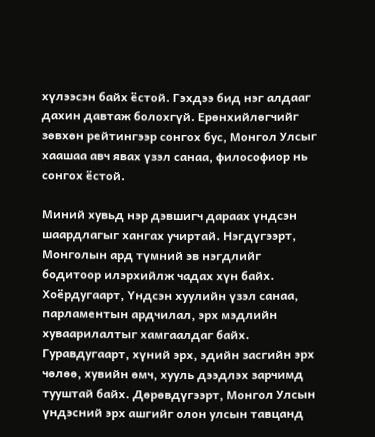хүлээсэн байх ёстой. Гэхдээ бид нэг алдааг дахин давтаж болохгүй. Ерөнхийлөгчийг зөвхөн рейтингээр сонгох бус, Монгол Улсыг хаашаа авч явах үзэл санаа, философиор нь сонгох ёстой.

Миний хувьд нэр дэвшигч дараах үндсэн шаардлагыг хангах учиртай. Нэгдүгээрт, Монголын ард түмний эв нэгдлийг бодитоор илэрхийлж чадах хүн байх. Хоёрдугаарт, Үндсэн хуулийн үзэл санаа, парламентын ардчилал, эрх мэдлийн хуваарилалтыг хамгаалдаг байх. Гуравдугаарт, хүний эрх, эдийн засгийн эрх чөлөө, хувийн өмч, хууль дээдлэх зарчимд тууштай байх. Дөрөвдүгээрт, Монгол Улсын үндэсний эрх ашгийг олон улсын тавцанд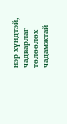нэр хүндтэй, чадварлаг төлөөлөх чадамжтай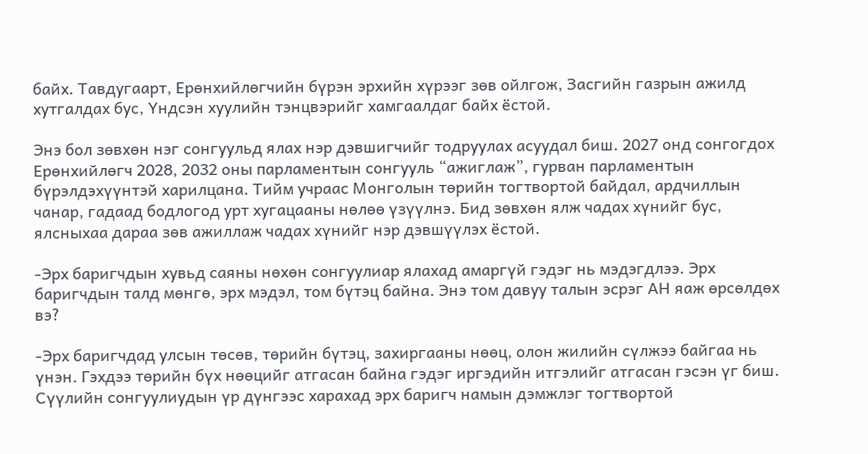байх. Тавдугаарт, Ерөнхийлөгчийн бүрэн эрхийн хүрээг зөв ойлгож, Засгийн газрын ажилд хутгалдах бус, Үндсэн хуулийн тэнцвэрийг хамгаалдаг байх ёстой.

Энэ бол зөвхөн нэг сонгуульд ялах нэр дэвшигчийг тодруулах асуудал биш. 2027 онд сонгогдох Ерөнхийлөгч 2028, 2032 оны парламентын сонгууль “ажиглаж”, гурван парламентын бүрэлдэхүүнтэй харилцана. Тийм учраас Монголын төрийн тогтвортой байдал, ардчиллын чанар, гадаад бодлогод урт хугацааны нөлөө үзүүлнэ. Бид зөвхөн ялж чадах хүнийг бус, ялсныхаа дараа зөв ажиллаж чадах хүнийг нэр дэвшүүлэх ёстой.

-Эрх баригчдын хувьд саяны нөхөн сонгуулиар ялахад амаргүй гэдэг нь мэдэгдлээ. Эрх баригчдын талд мөнгө, эрх мэдэл, том бүтэц байна. Энэ том давуу талын эсрэг АН яаж өрсөлдөх вэ?

-Эрх баригчдад улсын төсөв, төрийн бүтэц, захиргааны нөөц, олон жилийн сүлжээ байгаа нь үнэн. Гэхдээ төрийн бүх нөөцийг атгасан байна гэдэг иргэдийн итгэлийг атгасан гэсэн үг биш. Сүүлийн сонгуулиудын үр дүнгээс харахад эрх баригч намын дэмжлэг тогтвортой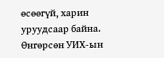өсөөгүй, харин уруудсаар байна. Өнгөрсөн УИХ-ын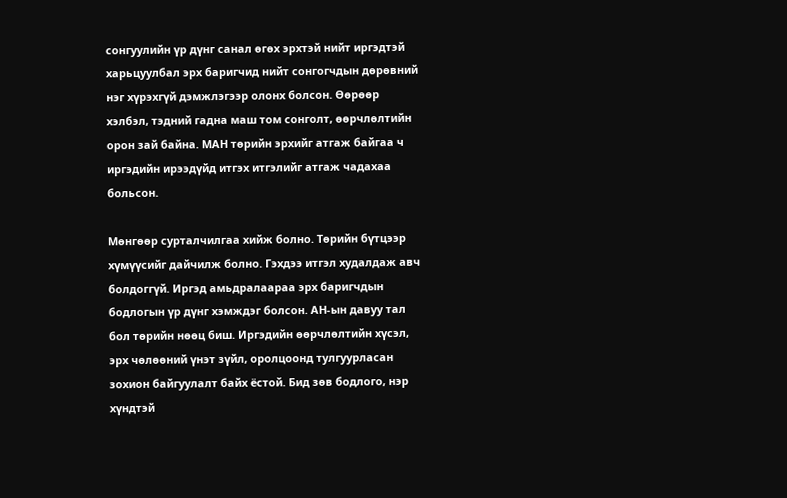сонгуулийн үр дүнг санал өгөх эрхтэй нийт иргэдтэй харьцуулбал эрх баригчид нийт сонгогчдын дөрөвний нэг хүрэхгүй дэмжлэгээр олонх болсон. Өөрөөр хэлбэл, тэдний гадна маш том сонголт, өөрчлөлтийн орон зай байна. МАН төрийн эрхийг атгаж байгаа ч иргэдийн ирээдүйд итгэх итгэлийг атгаж чадахаа больсон.

Мөнгөөр сурталчилгаа хийж болно. Төрийн бүтцээр хүмүүсийг дайчилж болно. Гэхдээ итгэл худалдаж авч болдоггүй. Иргэд амьдралаараа эрх баригчдын бодлогын үр дүнг хэмждэг болсон. АН-ын давуу тал бол төрийн нөөц биш. Иргэдийн өөрчлөлтийн хүсэл, эрх чөлөөний үнэт зүйл, оролцоонд тулгуурласан зохион байгуулалт байх ёстой. Бид зөв бодлого, нэр хүндтэй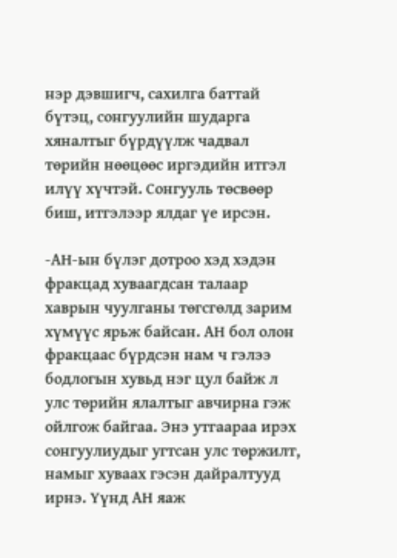нэр дэвшигч, сахилга баттай бүтэц, сонгуулийн шударга хяналтыг бүрдүүлж чадвал төрийн нөөцөөс иргэдийн итгэл илүү хүчтэй. Сонгууль төсвөөр биш, итгэлээр ялдаг үе ирсэн.

-АН-ын бүлэг дотроо хэд хэдэн фракцад хуваагдсан талаар хаврын чуулганы төгсгөлд зарим хүмүүс ярьж байсан. АН бол олон фракцаас бүрдсэн нам ч гэлээ бодлогын хувьд нэг цул байж л улс төрийн ялалтыг авчирна гэж ойлгож байгаа. Энэ утгаараа ирэх сонгуулиудыг угтсан улс төржилт, намыг хуваах гэсэн дайралтууд ирнэ. Үүнд АН яаж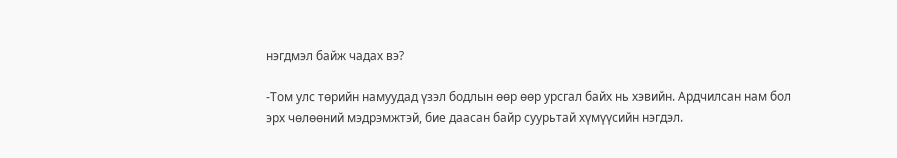нэгдмэл байж чадах вэ?

-Том улс төрийн намуудад үзэл бодлын өөр өөр урсгал байх нь хэвийн. Ардчилсан нам бол эрх чөлөөний мэдрэмжтэй, бие даасан байр суурьтай хүмүүсийн нэгдэл.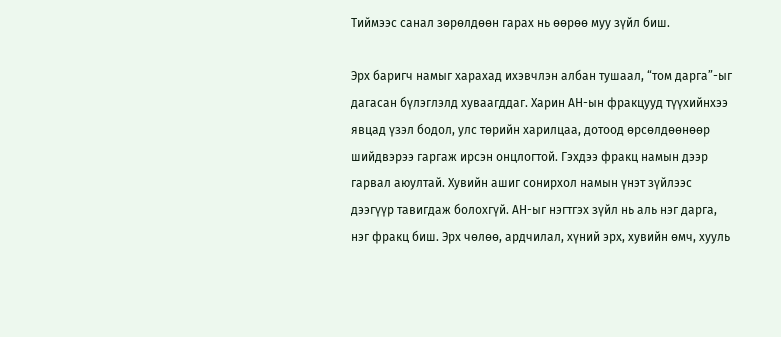Тиймээс санал зөрөлдөөн гарах нь өөрөө муу зүйл биш.

Эрх баригч намыг харахад ихэвчлэн албан тушаал, “том дарга”-ыг дагасан бүлэглэлд хуваагддаг. Харин АН-ын фракцууд түүхийнхээ явцад үзэл бодол, улс төрийн харилцаа, дотоод өрсөлдөөнөөр шийдвэрээ гаргаж ирсэн онцлогтой. Гэхдээ фракц намын дээр гарвал аюултай. Хувийн ашиг сонирхол намын үнэт зүйлээс дээгүүр тавигдаж болохгүй. АН-ыг нэгтгэх зүйл нь аль нэг дарга, нэг фракц биш. Эрх чөлөө, ардчилал, хүний эрх, хувийн өмч, хууль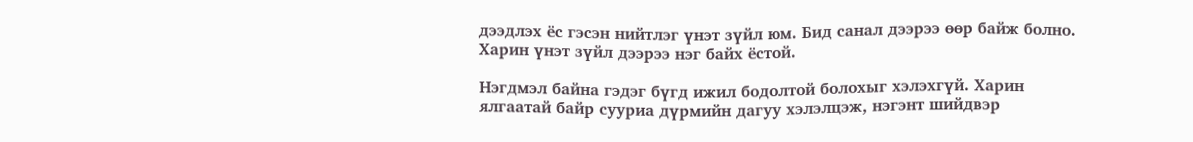дээдлэх ёс гэсэн нийтлэг үнэт зүйл юм. Бид санал дээрээ өөр байж болно. Харин үнэт зүйл дээрээ нэг байх ёстой.

Нэгдмэл байна гэдэг бүгд ижил бодолтой болохыг хэлэхгүй. Харин ялгаатай байр сууриа дүрмийн дагуу хэлэлцэж, нэгэнт шийдвэр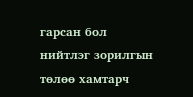гарсан бол нийтлэг зорилгын төлөө хамтарч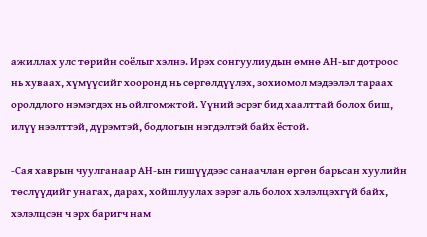ажиллах улс төрийн соёлыг хэлнэ. Ирэх сонгуулиудын өмнө АН-ыг дотроос нь хуваах, хүмүүсийг хооронд нь сөргөлдүүлэх, зохиомол мэдээлэл тараах оролдлого нэмэгдэх нь ойлгомжтой. Үүний эсрэг бид хаалттай болох биш, илүү нээлттэй, дүрэмтэй, бодлогын нэгдэлтэй байх ёстой.

-Сая хаврын чуулганаар АН-ын гишүүдээс санаачлан өргөн барьсан хуулийн төслүүдийг унагах, дарах, хойшлуулах зэрэг аль болох хэлэлцэхгүй байх, хэлэлцсэн ч эрх баригч нам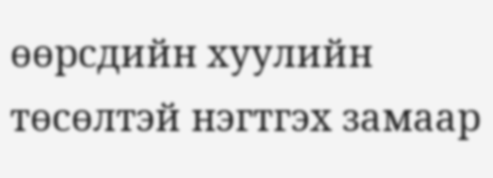өөрсдийн хуулийн төсөлтэй нэгтгэх замаар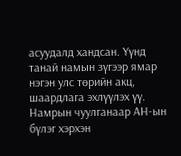асуудалд хандсан. Үүнд танай намын зүгээр ямар нэгэн улс төрийн акц, шаардлага эхлүүлэх үү. Намрын чуулганаар АН-ын бүлэг хэрхэн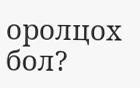оролцох бол?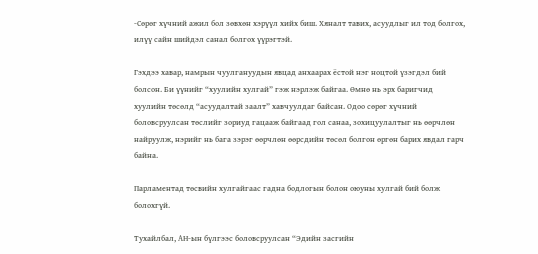-Сөрөг хүчний ажил бол зөвхөн хэрүүл хийх биш. Хяналт тавих, асуудлыг ил тод болгох, илүү сайн шийдэл санал болгох үүрэгтэй.

Гэхдээ хавар, намрын чуулгануудын явцад анхаарах ёстой нэг ноцтой үзэгдэл бий болсон. Би үүнийг “хуулийн хулгай” гэж нэрлэж байгаа. Өмнө нь эрх баригчид хуулийн төсөлд “асуудалтай заалт” хавчуулдаг байсан. Одоо сөрөг хүчний боловсруулсан төслийг зориуд гацааж байгаад гол санаа, зохицуулалтыг нь өөрчлөн найруулж, нэрийг нь бага зэрэг өөрчлөн өөрсдийн төсөл болгон өргөн барих явдал гарч байна.

Парламентад төсвийн хулгайгаас гадна бодлогын болон оюуны хулгай бий болж болохгүй.

Тухайлбал, АН-ын бүлгээс боловсруулсан “Эдийн засгийн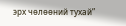эрх чөлөөний тухай”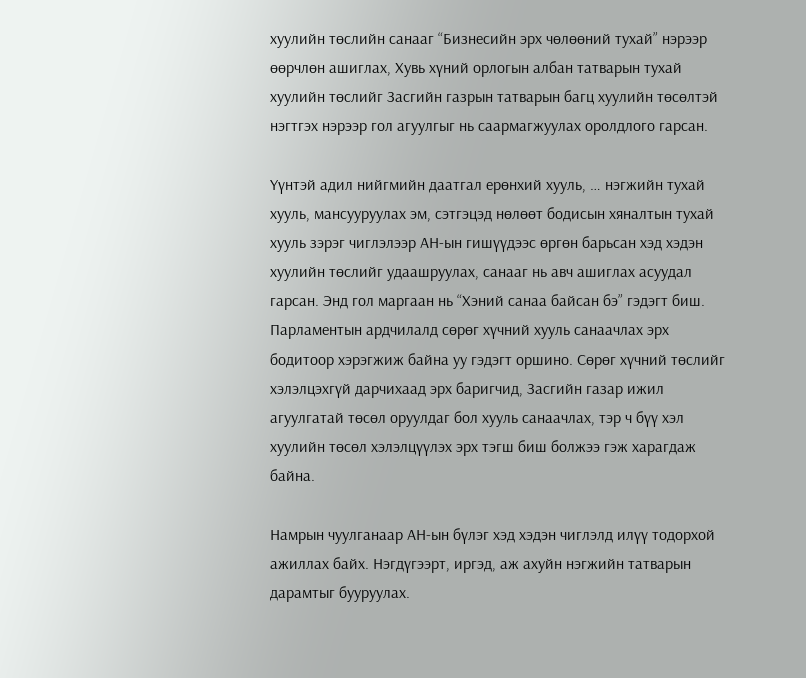хуулийн төслийн санааг “Бизнесийн эрх чөлөөний тухай” нэрээр өөрчлөн ашиглах, Хувь хүний орлогын албан татварын тухай хуулийн төслийг Засгийн газрын татварын багц хуулийн төсөлтэй нэгтгэх нэрээр гол агуулгыг нь саармагжуулах оролдлого гарсан.

Үүнтэй адил нийгмийн даатгал ерөнхий хууль, … нэгжийн тухай хууль, мансууруулах эм, сэтгэцэд нөлөөт бодисын хяналтын тухай хууль зэрэг чиглэлээр АН-ын гишүүдээс өргөн барьсан хэд хэдэн хуулийн төслийг удаашруулах, санааг нь авч ашиглах асуудал гарсан. Энд гол маргаан нь “Хэний санаа байсан бэ” гэдэгт биш. Парламентын ардчилалд сөрөг хүчний хууль санаачлах эрх бодитоор хэрэгжиж байна уу гэдэгт оршино. Сөрөг хүчний төслийг хэлэлцэхгүй дарчихаад эрх баригчид, Засгийн газар ижил агуулгатай төсөл оруулдаг бол хууль санаачлах, тэр ч бүү хэл хуулийн төсөл хэлэлцүүлэх эрх тэгш биш болжээ гэж харагдаж байна.

Намрын чуулганаар АН-ын бүлэг хэд хэдэн чиглэлд илүү тодорхой ажиллах байх. Нэгдүгээрт, иргэд, аж ахуйн нэгжийн татварын дарамтыг бууруулах.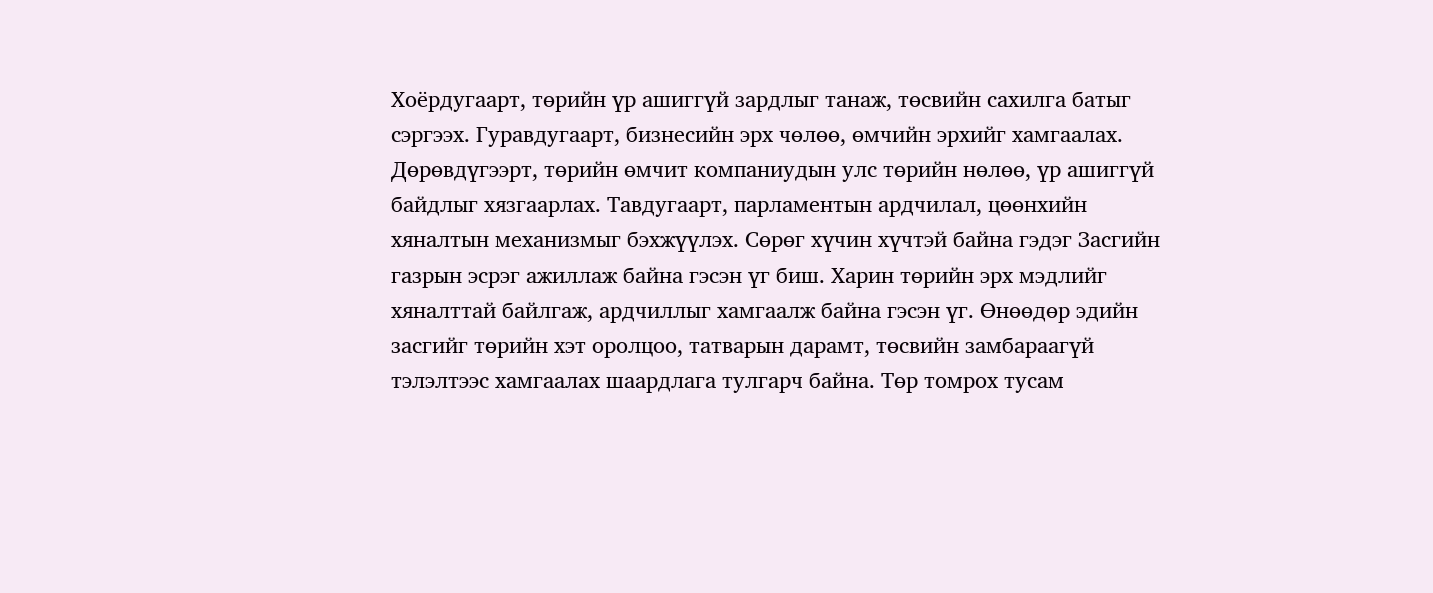Хоёрдугаарт, төрийн үр ашиггүй зардлыг танаж, төсвийн сахилга батыг сэргээх. Гуравдугаарт, бизнесийн эрх чөлөө, өмчийн эрхийг хамгаалах. Дөрөвдүгээрт, төрийн өмчит компаниудын улс төрийн нөлөө, үр ашиггүй байдлыг хязгаарлах. Тавдугаарт, парламентын ардчилал, цөөнхийн хяналтын механизмыг бэхжүүлэх. Сөрөг хүчин хүчтэй байна гэдэг Засгийн газрын эсрэг ажиллаж байна гэсэн үг биш. Харин төрийн эрх мэдлийг хяналттай байлгаж, ардчиллыг хамгаалж байна гэсэн үг. Өнөөдөр эдийн засгийг төрийн хэт оролцоо, татварын дарамт, төсвийн замбараагүй тэлэлтээс хамгаалах шаардлага тулгарч байна. Төр томрох тусам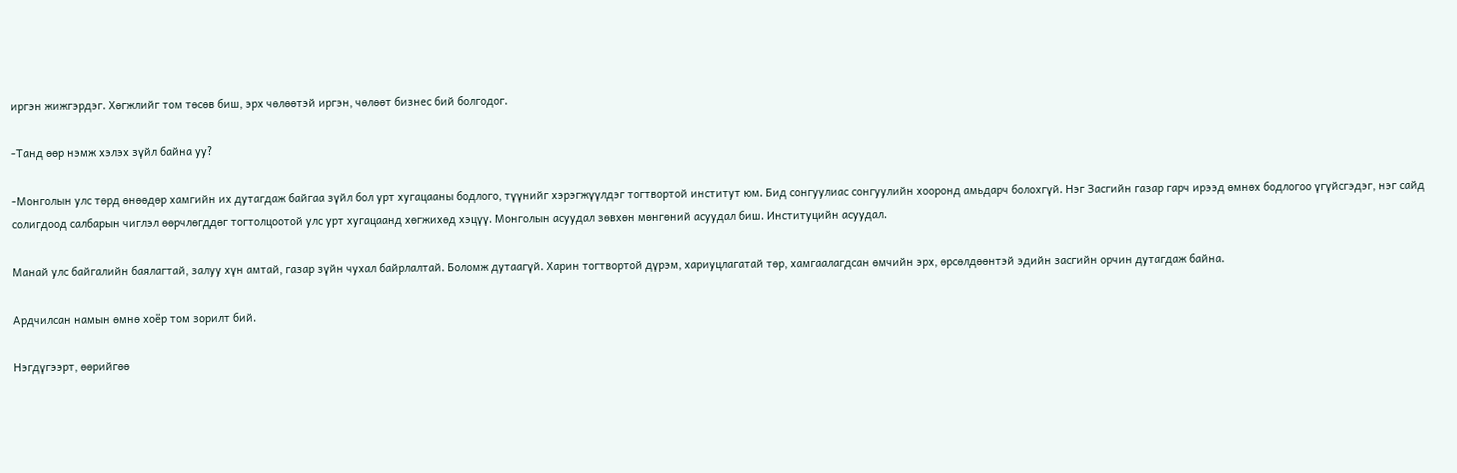иргэн жижгэрдэг. Хөгжлийг том төсөв биш, эрх чөлөөтэй иргэн, чөлөөт бизнес бий болгодог.

-Танд өөр нэмж хэлэх зүйл байна уу?

-Монголын улс төрд өнөөдөр хамгийн их дутагдаж байгаа зүйл бол урт хугацааны бодлого, түүнийг хэрэгжүүлдэг тогтвортой институт юм. Бид сонгуулиас сонгуулийн хооронд амьдарч болохгүй. Нэг Засгийн газар гарч ирээд өмнөх бодлогоо үгүйсгэдэг, нэг сайд солигдоод салбарын чиглэл өөрчлөгддөг тогтолцоотой улс урт хугацаанд хөгжихөд хэцүү. Монголын асуудал зөвхөн мөнгөний асуудал биш. Институцийн асуудал.

Манай улс байгалийн баялагтай, залуу хүн амтай, газар зүйн чухал байрлалтай. Боломж дутаагүй. Харин тогтвортой дүрэм, хариуцлагатай төр, хамгаалагдсан өмчийн эрх, өрсөлдөөнтэй эдийн засгийн орчин дутагдаж байна.

Ардчилсан намын өмнө хоёр том зорилт бий.

Нэгдүгээрт, өөрийгөө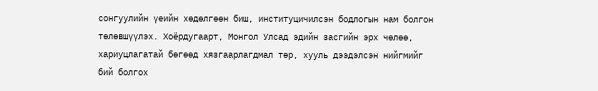сонгуулийн үеийн хөдөлгөөн биш, институцичилсэн бодлогын нам болгон төлөвшүүлэх. Хоёрдугаарт, Монгол Улсад эдийн засгийн эрх чөлөө, хариуцлагатай бөгөөд хязгаарлагдмал төр, хууль дээдэлсэн нийгмийг бий болгох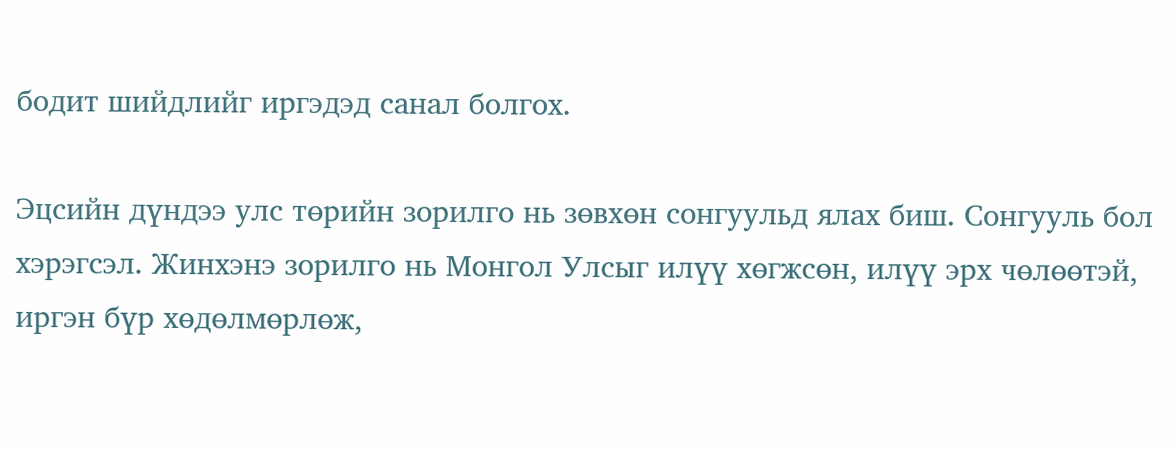бодит шийдлийг иргэдэд санал болгох.

Эцсийн дүндээ улс төрийн зорилго нь зөвхөн сонгуульд ялах биш. Сонгууль бол хэрэгсэл. Жинхэнэ зорилго нь Монгол Улсыг илүү хөгжсөн, илүү эрх чөлөөтэй, иргэн бүр хөдөлмөрлөж,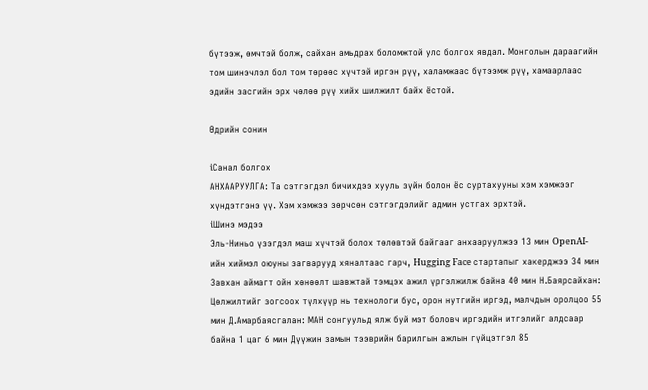бүтээж, өмчтэй болж, сайхан амьдрах боломжтой улс болгох явдал. Монголын дараагийн том шинэчлэл бол том төрөөс хүчтэй иргэн рүү, халамжаас бүтээмж рүү, хамаарлаас эдийн засгийн эрх чөлөө рүү хийх шилжилт байх ёстой.

Өдрийн сонин

iСанал болгох
АНХААРУУЛГА: Та сэтгэгдэл бичихдээ хууль зүйн болон ёс суртахууны хэм хэмжээг хүндэтгэнэ үү. Хэм хэмжээ зөрчсөн сэтгэгдэлийг админ устгах эрхтэй.
iШинэ мэдээ
Эль-Ниньо үзэгдэл маш хүчтэй болох төлөвтэй байгааг анхааруулжээ 13 мин OpenAI-ийн хиймэл оюуны загварууд хяналтаас гарч, Hugging Face стартапыг хакерджээ 34 мин Завхан аймагт ойн хөнөөлт шавжтай тэмцэх ажил үргэлжилж байна 40 мин Н.Баярсайхан: Цөлжилтийг зогсоох түлхүүр нь технологи бус, орон нутгийн иргэд, малчдын оролцоо 55 мин Д.Амарбаясгалан: МАН сонгуульд ялж буй мэт боловч иргэдийн итгэлийг алдсаар байна 1 цаг 6 мин Дүүжин замын тээврийн барилгын ажлын гүйцэтгэл 85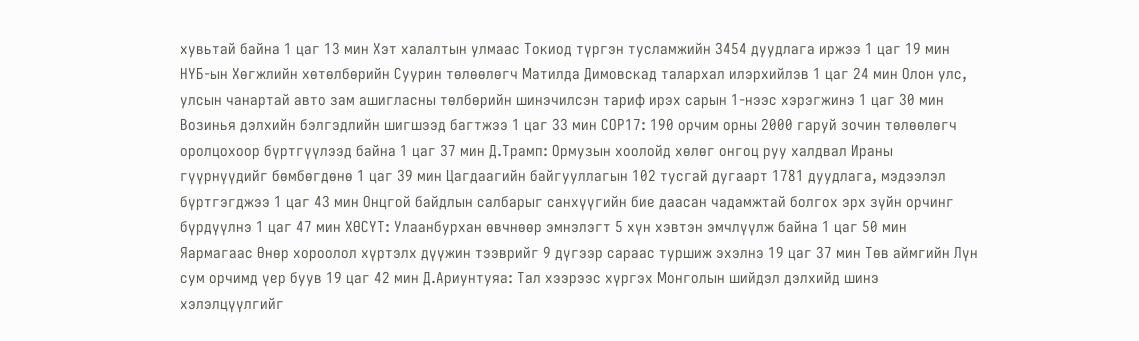хувьтай байна 1 цаг 13 мин Хэт халалтын улмаас Токиод түргэн тусламжийн 3454 дуудлага иржээ 1 цаг 19 мин НҮБ-ын Хөгжлийн хөтөлбөрийн Суурин төлөөлөгч Матилда Димовскад талархал илэрхийлэв 1 цаг 24 мин Олон улс, улсын чанартай авто зам ашигласны төлбөрийн шинэчилсэн тариф ирэх сарын 1-нээс хэрэгжинэ 1 цаг 30 мин Возинья дэлхийн бэлгэдлийн шигшээд багтжээ 1 цаг 33 мин СОР17: 190 орчим орны 2000 гаруй зочин төлөөлөгч оролцохоор бүртгүүлээд байна 1 цаг 37 мин Д.Трамп: Ормузын хоолойд хөлөг онгоц руу халдвал Ираны гүүрнүүдийг бөмбөгдөнө 1 цаг 39 мин Цагдаагийн байгууллагын 102 тусгай дугаарт 1781 дуудлага, мэдээлэл бүртгэгджээ 1 цаг 43 мин Онцгой байдлын салбарыг санхүүгийн бие даасан чадамжтай болгох эрх зүйн орчинг бүрдүүлнэ 1 цаг 47 мин ХӨСҮТ: Улаанбурхан өвчнөөр эмнэлэгт 5 хүн хэвтэн эмчлүүлж байна 1 цаг 50 мин Яармагаас Өнөр хороолол хүртэлх дүүжин тээврийг 9 дүгээр сараас туршиж эхэлнэ 19 цаг 37 мин Төв аймгийн Лүн сум орчимд үер буув 19 цаг 42 мин Д.Ариунтуяа: Тал хээрээс хүргэх Монголын шийдэл дэлхийд шинэ хэлэлцүүлгийг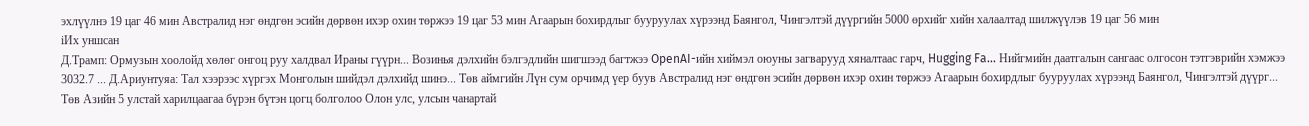эхлүүлнэ 19 цаг 46 мин Австралид нэг өндгөн эсийн дөрвөн ихэр охин төржээ 19 цаг 53 мин Агаарын бохирдлыг бууруулах хүрээнд Баянгол, Чингэлтэй дүүргийн 5000 өрхийг хийн халаалтад шилжүүлэв 19 цаг 56 мин
iИх уншсан
Д.Трамп: Ормузын хоолойд хөлөг онгоц руу халдвал Ираны гүүрн... Возинья дэлхийн бэлгэдлийн шигшээд багтжээ OpenAI-ийн хиймэл оюуны загварууд хяналтаас гарч, Hugging Fa... Нийгмийн даатгалын сангаас олгосон тэтгэврийн хэмжээ 3032.7 ... Д.Ариунтуяа: Тал хээрээс хүргэх Монголын шийдэл дэлхийд шинэ... Төв аймгийн Лүн сум орчимд үер буув Австралид нэг өндгөн эсийн дөрвөн ихэр охин төржээ Агаарын бохирдлыг бууруулах хүрээнд Баянгол, Чингэлтэй дүүрг... Төв Азийн 5 улстай харилцаагаа бүрэн бүтэн цогц болголоо Олон улс, улсын чанартай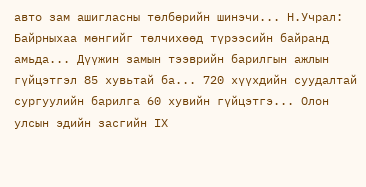авто зам ашигласны төлбөрийн шинэчи... Н.Учрал: Байрныхаа мөнгийг төлчихөөд түрээсийн байранд амьда... Дүүжин замын тээврийн барилгын ажлын гүйцэтгэл 85 хувьтай ба... 720 хүүхдийн суудалтай сургуулийн барилга 60 хувийн гүйцэтгэ... Олон улсын эдийн засгийн IX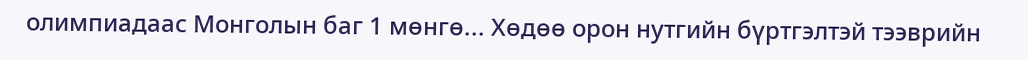олимпиадаас Монголын баг 1 мөнгө... Хөдөө орон нутгийн бүртгэлтэй тээврийн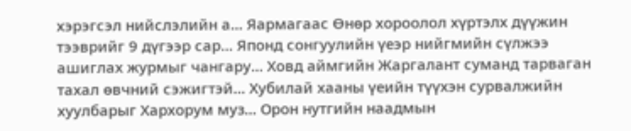хэрэгсэл нийслэлийн а... Яармагаас Өнөр хороолол хүртэлх дүүжин тээврийг 9 дүгээр сар... Японд сонгуулийн үеэр нийгмийн сүлжээ ашиглах журмыг чангару... Ховд аймгийн Жаргалант суманд тарваган тахал өвчний сэжигтэй... Хубилай хааны үеийн түүхэн сурвалжийн хуулбарыг Хархорум муз... Орон нутгийн наадмын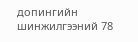допингийн шинжилгээний 78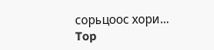сорьцоос хори...
Top